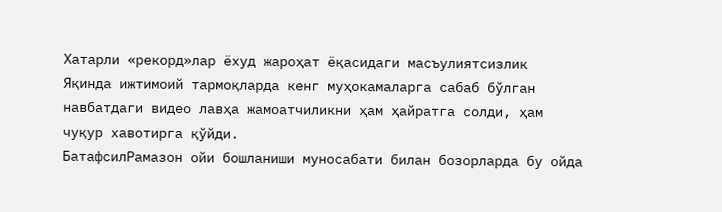Хатарли «рекорд»лар ёхуд жароҳат ёқасидаги масъулиятсизлик
Яқинда ижтимоий тармоқларда кенг муҳокамаларга сабаб бўлган навбатдаги видео лавҳа жамоатчиликни ҳам ҳайратга солди, ҳам чуқур хавотирга қўйди.
БатафсилРамазон ойи бошланиши муносабати билан бозорларда бу ойда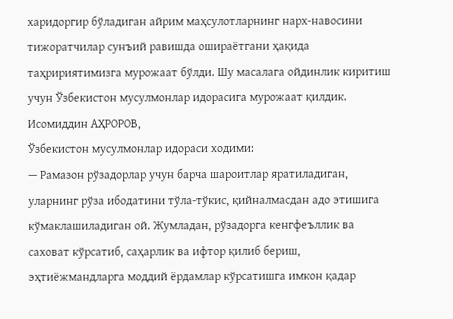харидоргир бўладиган айрим маҳсулотларнинг нарх-навосини тижоратчилар сунъий равишда ошираётгани ҳақида таҳририятимизга мурожаат бўлди. Шу масалага ойдинлик киритиш учун Ўзбекистон мусулмонлар идорасига мурожаат қилдик.
Исомиддин АҲРОРОВ,
Ўзбекистон мусулмонлар идораси ходими:
— Рамазон рўзадорлар учун барча шароитлар яратиладиган, уларнинг рўза ибодатини тўла-тўкис, қийналмасдан адо этишига кўмаклашиладиган ой. Жумладан, рўзадорга кенгфеъллик ва саховат кўрсатиб, саҳарлик ва ифтор қилиб бериш, эҳтиёжмандларга моддий ёрдамлар кўрсатишга имкон қадар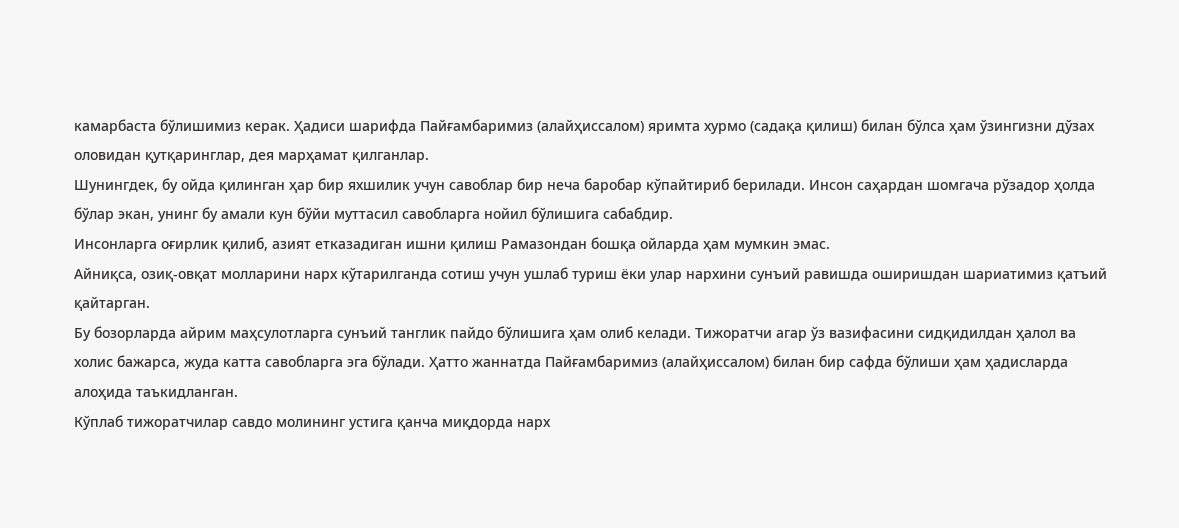камарбаста бўлишимиз керак. Ҳадиси шарифда Пайғамбаримиз (алайҳиссалом) яримта хурмо (садақа қилиш) билан бўлса ҳам ўзингизни дўзах оловидан қутқаринглар, дея марҳамат қилганлар.
Шунингдек, бу ойда қилинган ҳар бир яхшилик учун савоблар бир неча баробар кўпайтириб берилади. Инсон саҳардан шомгача рўзадор ҳолда бўлар экан, унинг бу амали кун бўйи муттасил савобларга нойил бўлишига сабабдир.
Инсонларга оғирлик қилиб, азият етказадиган ишни қилиш Рамазондан бошқа ойларда ҳам мумкин эмас.
Айниқса, озиқ-овқат молларини нарх кўтарилганда сотиш учун ушлаб туриш ёки улар нархини сунъий равишда оширишдан шариатимиз қатъий қайтарган.
Бу бозорларда айрим маҳсулотларга сунъий танглик пайдо бўлишига ҳам олиб келади. Тижоратчи агар ўз вазифасини сидқидилдан ҳалол ва холис бажарса, жуда катта савобларга эга бўлади. Ҳатто жаннатда Пайғамбаримиз (алайҳиссалом) билан бир сафда бўлиши ҳам ҳадисларда алоҳида таъкидланган.
Кўплаб тижоратчилар савдо молининг устига қанча миқдорда нарх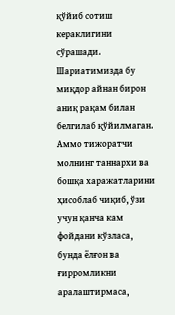қўйиб сотиш кераклигини сўрашади. Шариатимизда бу миқдор айнан бирон аниқ рақам билан белгилаб қўйилмаган. Аммо тижоратчи молнинг таннархи ва бошқа харажатларини ҳисоблаб чиқиб, ўзи учун қанча кам фойдани кўзласа, бунда ёлғон ва ғирромликни аралаштирмаса,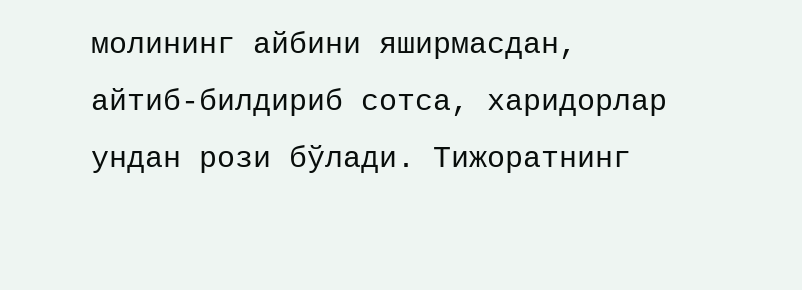молининг айбини яширмасдан, айтиб-билдириб сотса, харидорлар ундан рози бўлади. Тижоратнинг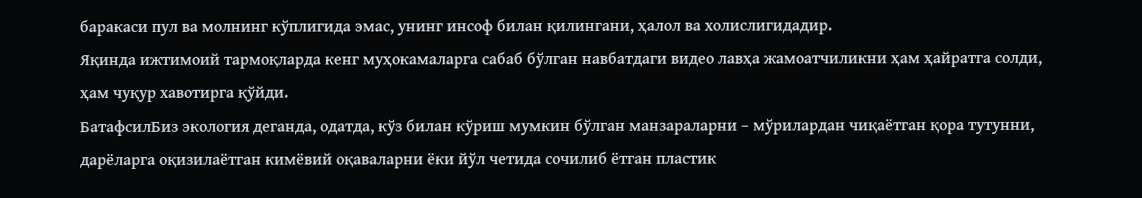баракаси пул ва молнинг кўплигида эмас, унинг инсоф билан қилингани, ҳалол ва холислигидадир.
Яқинда ижтимоий тармоқларда кенг муҳокамаларга сабаб бўлган навбатдаги видео лавҳа жамоатчиликни ҳам ҳайратга солди, ҳам чуқур хавотирга қўйди.
БатафсилБиз экология деганда, одатда, кўз билан кўриш мумкин бўлган манзараларни – мўрилардан чиқаётган қора тутунни, дарёларга оқизилаётган кимёвий оқаваларни ёки йўл четида сочилиб ётган пластик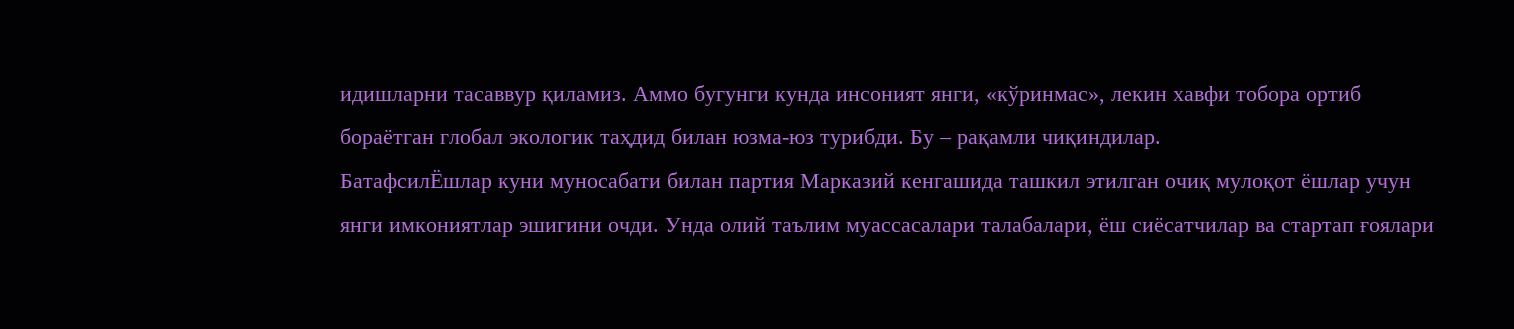идишларни тасаввур қиламиз. Аммо бугунги кунда инсоният янги, «кўринмас», лекин хавфи тобора ортиб бораётган глобал экологик таҳдид билан юзма-юз турибди. Бу – рақамли чиқиндилар.
БатафсилЁшлар куни муносабати билан партия Марказий кенгашида ташкил этилган очиқ мулоқот ёшлар учун янги имкониятлар эшигини очди. Унда олий таълим муассасалари талабалари, ёш сиёсатчилар ва стартап ғоялари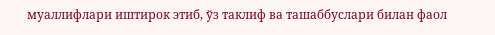муаллифлари иштирок этиб, ўз таклиф ва ташаббуслари билан фаол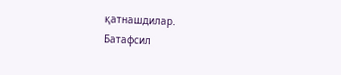қатнашдилар.
Батафсил